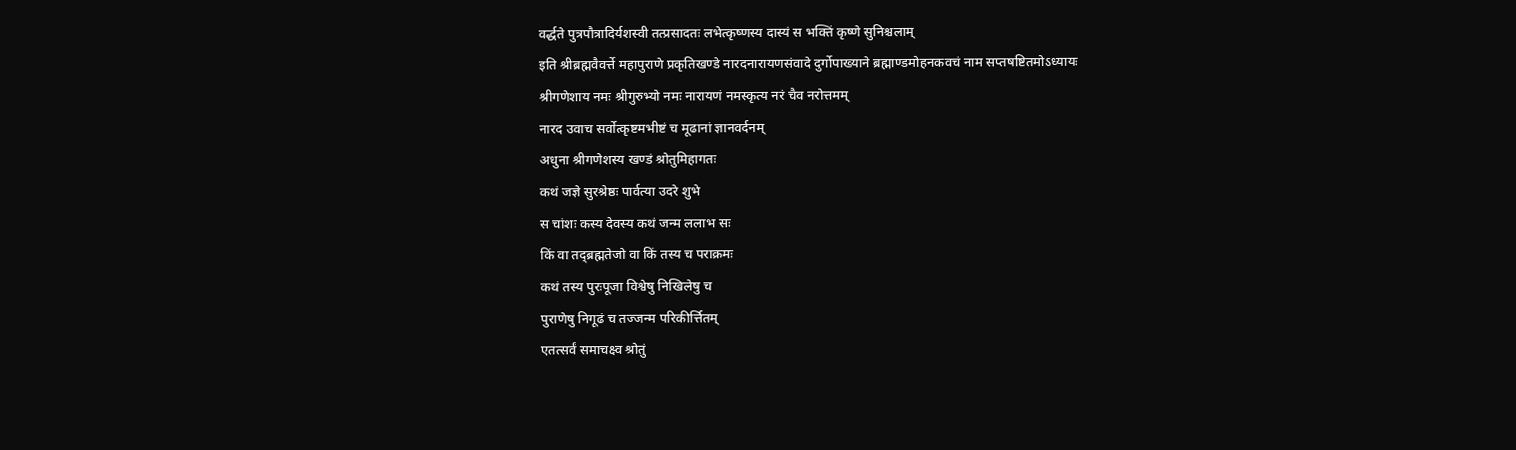वर्द्धते पुत्रपौत्रादिर्यशस्वी तत्प्रसादतः लभेत्कृष्णस्य दास्यं स भक्तिं कृष्णे सुनिश्चलाम्
इति श्रीब्रह्मवैवर्त्ते महापुराणे प्रकृतिखण्डे नारदनारायणसंवादे दुर्गोपाख्याने ब्रह्माण्डमोहनकवचं नाम सप्तषष्टितमोऽध्यायः
श्रीगणेशाय नमः श्रीगुरुभ्यो नमः नारायणं नमस्कृत्य नरं चैव नरोत्तमम्
नारद उवाच सर्वोत्कृष्टमभीष्टं च मूढानां ज्ञानवर्दनम्
अधुना श्रीगणेशस्य खण्डं श्रोतुमिहागतः
कथं जज्ञे सुरश्रेष्ठः पार्वत्या उदरे शुभे
स चांशः कस्य देवस्य कथं जन्म ललाभ सः
किं वा तद्ब्रह्मतेजो वा किं तस्य च पराक्रमः
कथं तस्य पुरःपूजा विश्वेषु निखिलेषु च
पुराणेषु निगूढं च तज्जन्म परिकीर्त्तितम्
एतत्सर्वं समाचक्ष्व श्रोतुं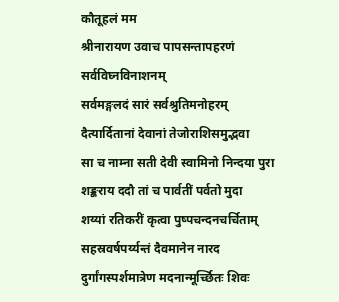कौतूहलं मम
श्रीनारायण उवाच पापसन्तापहरणं सर्वविघ्नविनाशनम्
सर्वमङ्गलदं सारं सर्वश्रुतिमनोहरम्
दैत्यार्दितानां देवानां तेजोराशिसमुद्भवा
सा च नाम्ना सती देवी स्वामिनो निन्दया पुरा
शङ्कराय ददौ तां च पार्वतीं पर्वतो मुदा
शय्यां रतिकरीं कृत्वा पुष्पचन्दनचर्चिताम्
सहस्रवर्षपर्य्यन्तं दैवमानेन नारद
दुर्गांगस्पर्शमात्रेण मदनान्मूर्च्छितः शिवः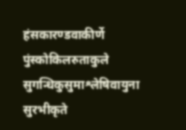हंसकारण्डवाकीर्णे पुंस्कोकिलरुताकुले
सुगन्धिकुसुमाश्लेषिवायुना सुरभीकृते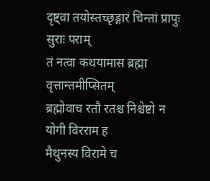दृष्ट्वा तयोस्तच्छृङ्गारं चिन्तां प्रापुः सुराः पराम्
तं नत्वा कथयामास ब्रह्मा वृत्तान्तमीप्सितम्
ब्रह्मोवाच रतौ रतश्च निश्चेष्टो न योगी विरराम ह
मैथुनस्य विरामे च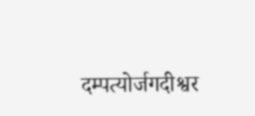दम्पत्योर्जगदीश्वर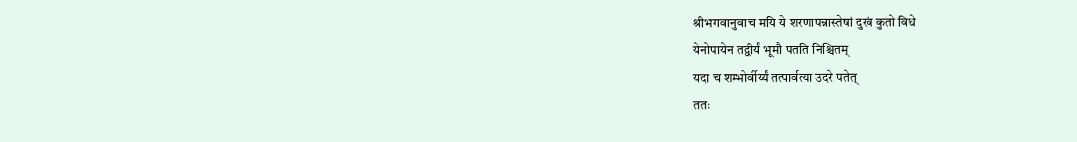श्रीभगवानुवाच मयि ये शरणापन्नास्तेषां दुखं कुतो विधे
येनोपायेन तद्वीर्यं भूमौ पतति निश्चितम्
यदा च शम्भोर्वीर्य्यं तत्पार्वत्या उदरे पतेत्
ततः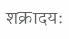शक्रादयः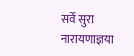सर्वे सुरा नारायणाज्ञया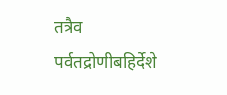तत्रैव पर्वतद्रोणीबहिर्देशे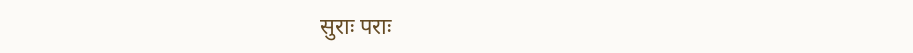सुराः पराः